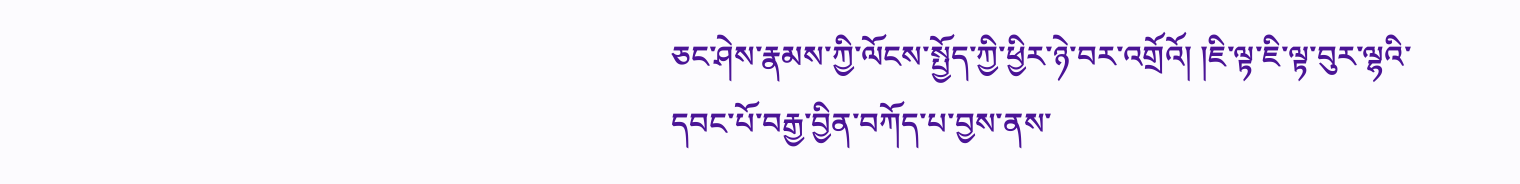ཅང་ཤེས་རྣམས་ཀྱི་ལོངས་སྤྱོད་ཀྱི་ཕྱིར་ཉེ་བར་འགྲོའོ། །ཇི་ལྟ་ཇི་ལྟ་བུར་ལྷའི་དབང་པོ་བརྒྱ་བྱིན་བཀོད་པ་བྱས་ནས་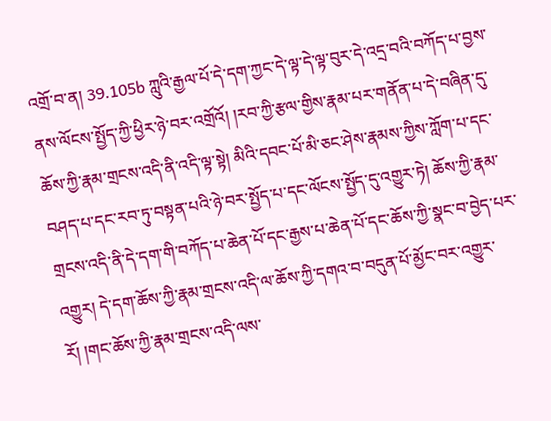འགྲོ་བ་ན། 39.105b ཀླུའི་རྒྱལ་པོ་དེ་དག་ཀྱང་དེ་ལྟ་དེ་ལྟ་བུར་དེ་འདྲ་བའི་བཀོད་པ་བྱས་ནས་ལོངས་སྤྱོད་ཀྱི་ཕྱིར་ཉེ་བར་འགྲོའོ། །རབ་ཀྱི་རྩལ་གྱིས་རྣམ་པར་གནོན་པ་དེ་བཞིན་དུ་ཆོས་ཀྱི་རྣམ་གྲངས་འདི་ནི་འདི་ལྟ་སྟེ། མིའི་དབང་པོ་མི་ཅང་ཤེས་རྣམས་ཀྱིས་ཀློག་པ་དང་བཤད་པ་དང་རབ་ཏུ་བསྟན་པའི་ཉེ་བར་སྤྱོད་པ་དང་ལོངས་སྤྱོད་དུ་འགྱུར་ཏེ། ཆོས་ཀྱི་རྣམ་གྲངས་འདི་ནི་དེ་དག་གི་བཀོད་པ་ཆེན་པོ་དང་རྒྱས་པ་ཆེན་པོ་དང་ཆོས་ཀྱི་སྣང་བ་བྱེད་པར་འགྱུར། དེ་དག་ཆོས་ཀྱི་རྣམ་གྲངས་འདི་ལ་ཆོས་ཀྱི་དགའ་བ་བདུན་པོ་མྱོང་བར་འགྱུར་རོ། །གང་ཆོས་ཀྱི་རྣམ་གྲངས་འདི་ལས་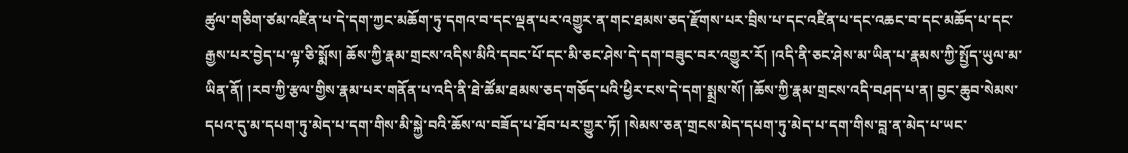ཚུལ་གཅིག་ཙམ་འཛིན་པ་དེ་དག་ཀྱང་མཆོག་ཏུ་དགའ་བ་དང་ལྡན་པར་འགྱུར་ན་གང་ཐམས་ཅད་རྫོགས་པར་བྲིས་པ་དང་འཛིན་པ་དང་འཆང་བ་དང་མཆོད་པ་དང་རྒྱས་པར་བྱེད་པ་ལྟ་ཅི་སྨོས། ཆོས་ཀྱི་རྣམ་གྲངས་འདིས་མིའི་དབང་པོ་དང་མི་ཅང་ཤེས་དེ་དག་བཟུང་བར་འགྱུར་རོ། །འདི་ནི་ཅང་ཤེས་མ་ཡིན་པ་རྣམས་ཀྱི་སྤྱོད་ཡུལ་མ་ཡིན་ནོ། །རབ་ཀྱི་རྩལ་གྱིས་རྣམ་པར་གནོན་པ་འདི་ནི་ཐེ་ཚོམ་ཐམས་ཅད་གཅོད་པའི་ཕྱིར་ངས་དེ་དག་སྨྲས་སོ། །ཆོས་ཀྱི་རྣམ་གྲངས་འདི་བཤད་པ་ན། བྱང་ཆུབ་སེམས་དཔའ་དུ་མ་དཔག་ཏུ་མེད་པ་དག་གིས་མི་སྐྱེ་བའི་ཆོས་ལ་བཟོད་པ་ཐོབ་པར་གྱུར་ཏོ། །སེམས་ཅན་གྲངས་མེད་དཔག་ཏུ་མེད་པ་དག་གིས་བླ་ན་མེད་པ་ཡང་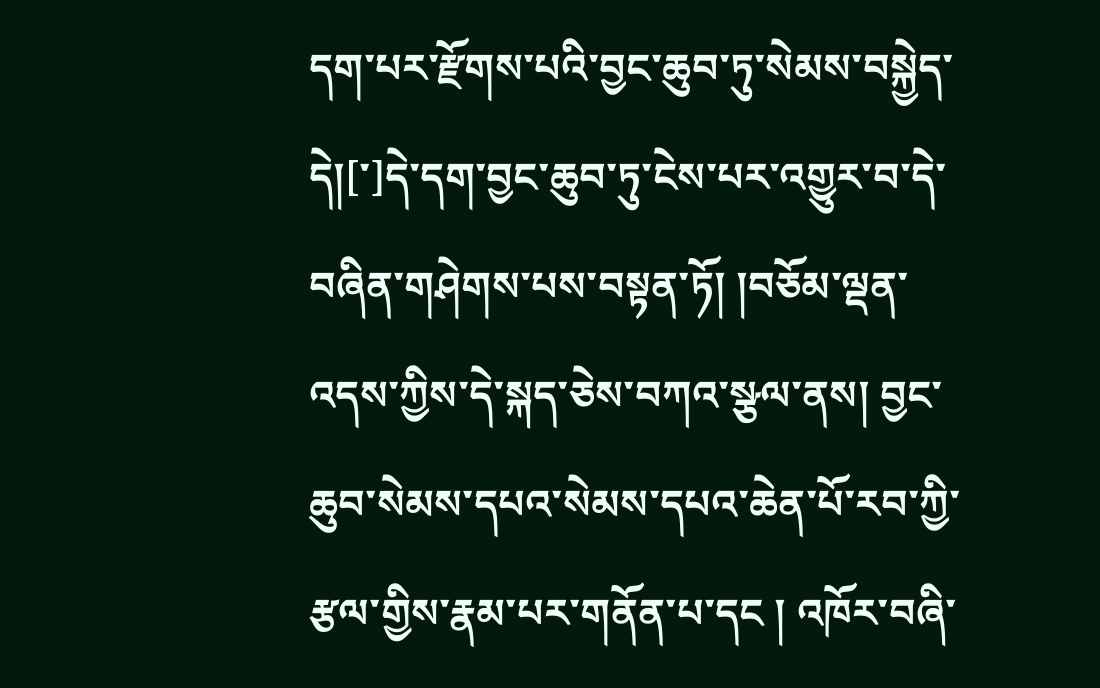དག་པར་རྫོགས་པའི་བྱང་ཆུབ་ཏུ་སེམས་བསྐྱེད་དེ།[་]དེ་དག་བྱང་ཆུབ་ཏུ་ངེས་པར་འགྱུར་བ་དེ་བཞིན་གཤེགས་པས་བསྟན་ཏོ། །བཅོམ་ལྡན་འདས་ཀྱིས་དེ་སྐད་ཅེས་བཀའ་སྩལ་ནས། བྱང་ཆུབ་སེམས་དཔའ་སེམས་དཔའ་ཆེན་པོ་རབ་ཀྱི་རྩལ་གྱིས་རྣམ་པར་གནོན་པ་དང ། འཁོར་བཞི་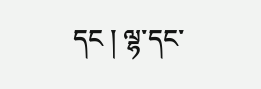དང ། ལྷ་དང་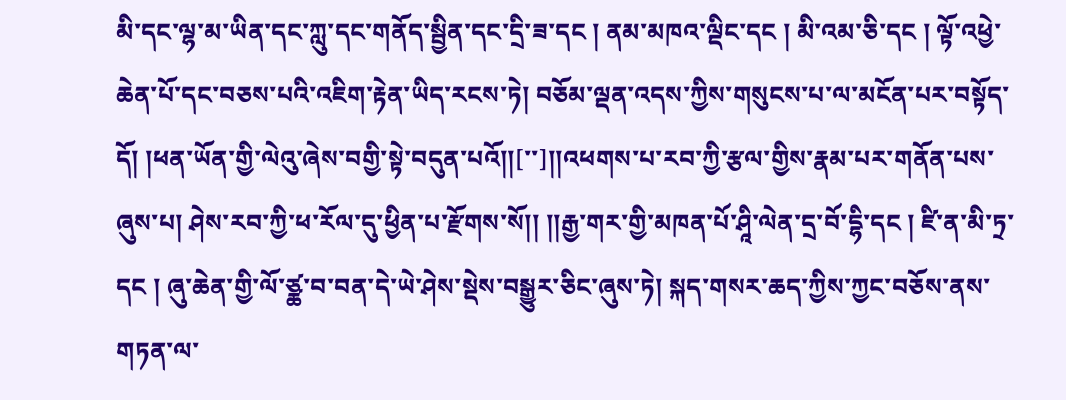མི་དང་ལྷ་མ་ཡིན་དང་ཀླུ་དང་གནོད་སྦྱིན་དང་དྲི་ཟ་དང ། ནམ་མཁའ་ལྡིང་དང ། མི་འམ་ཅི་དང ། ལྟོ་འཕྱེ་ཆེན་པོ་དང་བཅས་པའི་འཇིག་རྟེན་ཡིད་རངས་ཏེ། བཅོམ་ལྡན་འདས་ཀྱིས་གསུངས་པ་ལ་མངོན་པར་བསྟོད་དོ། །ཕན་ཡོན་གྱི་ལེའུ་ཞེས་བགྱི་སྟེ་བདུན་པའོ།།[་་]།།འཕགས་པ་རབ་ཀྱི་རྩལ་གྱིས་རྣམ་པར་གནོན་པས་ཞུས་པ། ཤེས་རབ་ཀྱི་ཕ་རོལ་དུ་ཕྱིན་པ་རྫོགས་སོ།། །།རྒྱ་གར་གྱི་མཁན་པོ་ཤཱི་ལེན་དྲ་བོ་དྷི་དང ། ཛི་ན་མི་ཏྲ་དང ། ཞུ་ཆེན་གྱི་ལོ་ཙྪ་བ་བན་དེ་ཡེ་ཤེས་སྡེས་བསྒྱུར་ཅིང་ཞུས་ཏེ། སྐད་གསར་ཆད་ཀྱིས་ཀྱང་བཅོས་ནས་གཏན་ལ་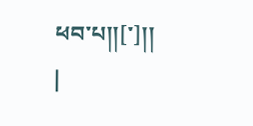ཕབ་པ།།[་]།། |